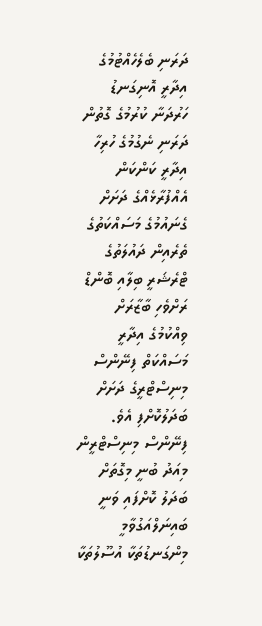ދަރަނި ބެލެހެއްޓުމުގެ އިދާރީ އޮނިގަނޑު ހަރުދަނާ ކުރުމުގެ ގޮތުން ދަރަނި ނެގުމުގެ ހުރިހާ އިދާރީ ކަންކަން އެއްފުރާޅެއްގެ ދަށަށް ގެނައުމުގެ މަސައްކަތުގެ ތެރެއިން ދައުލަތުގެ ޓްރެޝަރީ ބިލާއި ބޮންޑް ރަށްވެހި ބާޒާރަށް ވިއްކުމުގެ އިދާރީ މަސައްކަތް ފިނޭންސް މިނިސްޓްރީގެ ދަށަށް ބަދަލުކޮށްފި އެވެ.
ފިނޭންސް މިނިސްޓްރީން މިއަދު ބުނީ މިގޮތަށް ބަދަލު ކޮށްފައި ވަނީ ބައިނަލްއަގުވާމީ މިންގަނޑުތަކާ އުސޫލުތަކާ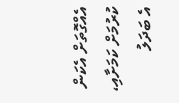އެއްގޮތަށް އެކަން ކުރުމަށް ކަމަށާއި، އެ ބަދަލު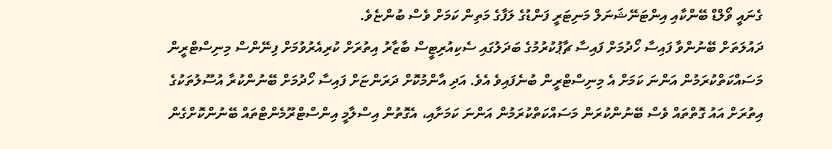ގެނައީ ވޯލްޑް ބޭންކާއި އިންޓަނޭޝަނަލް މަނިޓަރީ ފަންޑުގެ ލަފާގެ މަތިން ކަމަށް ވެސް ބުންޏެވެ.
ދައުލަތަށް ބޭނުންވާ ފައިސާ ހޯދުމަށް ފައިސާ ޗާޕުކުރުމުގެ ބަދަލުގައި ސެކިއުރިޓީސް ބާޒާރު އިތުރަށް ކުރިއެރުވުމަށް ފިނޭންސް މިނިސްޓްރީން މަސައްކަތްކުރަމުން އަންނަ ކަމަށް އެ މިނިސްޓްރީން ބުނެފައިވެ އެވެ. އަދި އާންމުކޮށް ދަރަންޏަށް ފައިސާ ހޯދުމަށް ބޭނުންކުރާ އުސޫލުތަކުގެ އިތުރަށް އައު ގޮތްތައް ވެސް ބޭނުންކުރަން މަސައްކަތްކުރަމުން އަންނަ ކަމަށާއި، އެގޮތުން އިސްލާމީ އިންސްޓްރޫމެންޓްތައް ބޭނުންކޮށްގެން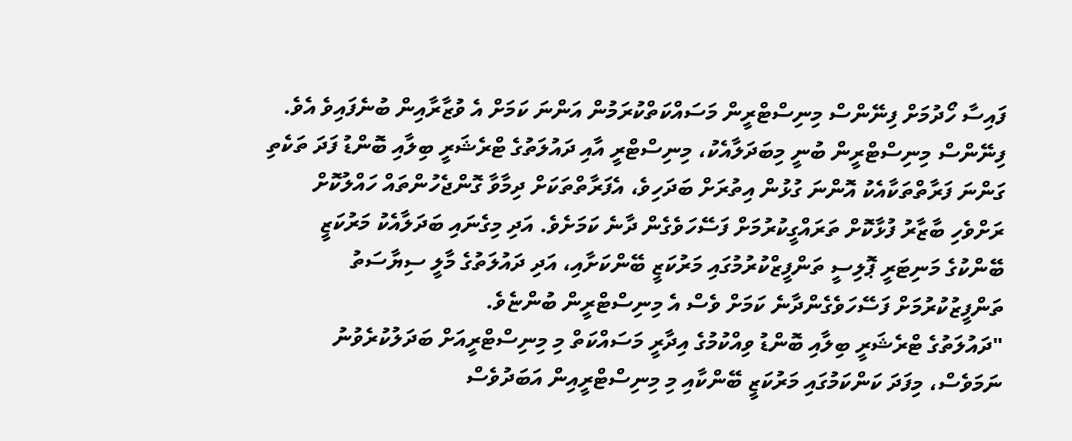ފައިސާ ހޯދުމަށް ފިނޭންސް މިނިސްޓްރީން މަސައްކަތްކުރަމުން އަންނަ ކަމަށް އެ ވުޒާރާއިން ބުނެފައިވެ އެވެ.
ފިނޭންސް މިނިސްޓްރީން ބުނީ މިބަދަލާއެކު، މިނިސްޓްރީ އާއި ދައުލަތުގެ ޓްރެޝަރީ ބިލާއި ބޮންޑު ފަދަ ތަކެތި ގަންނަ ފަރާތްތަކާއެކު އޮންނަ ގުޅުން އިތުރަށް ބަދަހިވެ، އެފަރާތްތަކަށް ދިމާވާ ގޮންޖެހުންތައް ހައްލުކޮށް ރަށްވެހި ބާޒާރު ފުޅާކޮށް ތަރައްގީކުރުމަށް ފަސޭހަވެގެން ދާނެ ކަމަށެވެ. އަދި މިގެނައި ބަދަލާއެކު މަރުކަޒީ ބޭންކުގެ މަނިޓަރީ ޕޮލިސީ ތަންފީޒްކުރުމުގައި މަރުކަޒީ ބޭންކަށާއި، އަދި ދައުލަތުގެ މާލީ ސިޔާސަތު ތަންފީޒުކުރުމަށް ފަސޭހަވެގެންދާނެ ކަމަށް ވެސް އެ މިނިސްޓްރީން ބުންޏެވެ.
"ދައުލަތުގެ ޓްރެޝަރީ ބިލާއި ބޮންޑު ވިއްކުމުގެ އިދާރީ މަސައްކަތް މި މިނިސްޓްރީއަށް ބަދަލުކުރެވުނު ނަމަވެސް، މިފަދަ ކަންކަމުގައި މަރުކަޒީ ބޭންކާއި މި މިނިސްޓްރީއިން އަބަދުވެސް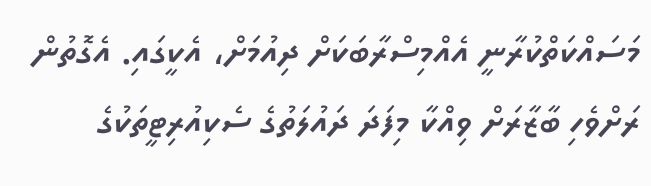މަސައްކަތްކުރާނީ އެއްމިސްރާބަކަށް ދިއުމަށް، އެކީގައި. އެގޮތުން ރަށްވެހި ބާޒާރަށް ވިއްކާ މިފަދަ ދައުލަތުގެ ސެކިއުރިޓީތަކުގެ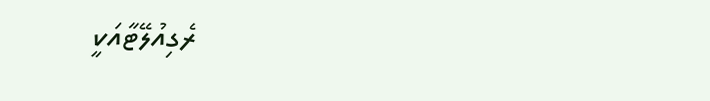ރެގިއުލޭޓާއަކީ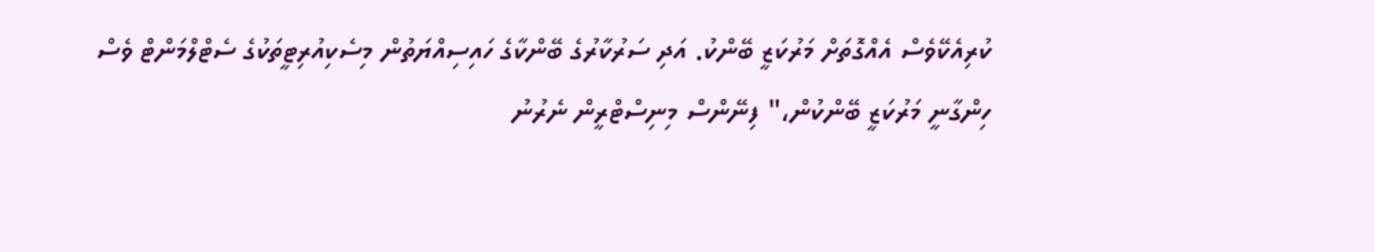ކުރިއެކޭވެސް އެއްގޮތަށް މަރުކަޒީ ބޭންކު. އަދި ސަރުކާރުގެ ބޭންކާގެ ހައިސިއްޔަތުން މިސެކިއުރިޓީތަކުގެ ސެޓްލްމަންޓް ވެސް ހިންގާނީ މަރުކަޒީ ބޭންކުން،" ފިނޭންސް މިނިސްޓްރީން ނެރުނު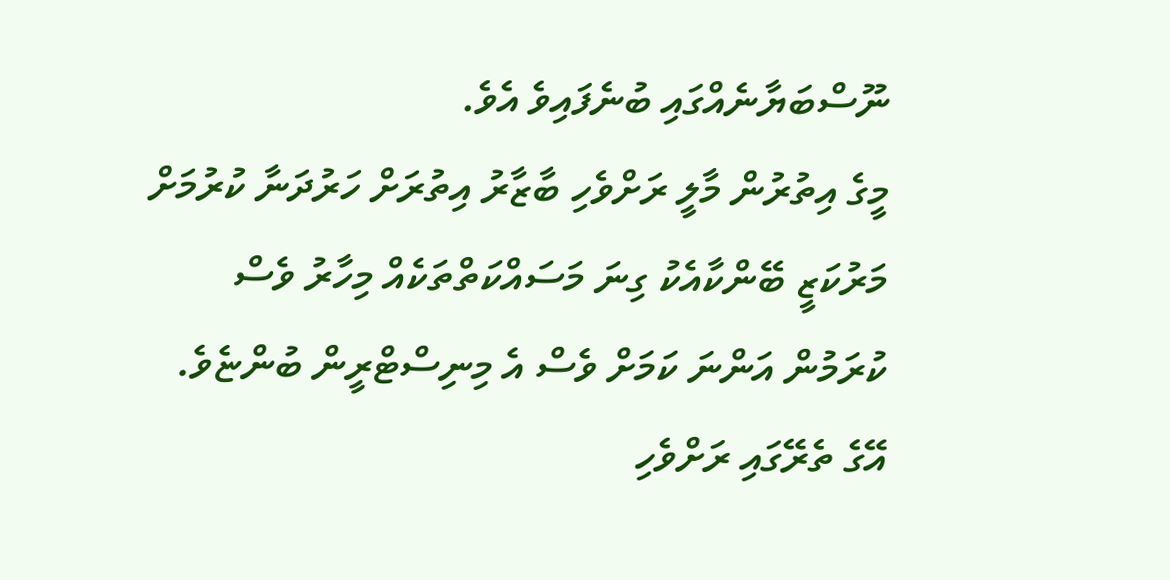ނޫސްބަޔާނެއްގައި ބުނެފައިވެ އެވެ.
މީގެ އިތުރުން މާލީ ރަށްވެހި ބާޒާރު އިތުރަށް ހަރުދަނާ ކުރުމަށް މަރުކަޒީ ބޭންކާއެކު ގިނަ މަސައްކަތްތަކެއް މިހާރު ވެސް ކުރަމުން އަންނަ ކަމަށް ވެސް އެ މިނިސްޓްރީން ބުންޏެވެ. އޭގެ ތެރޭގައި ރަށްވެހި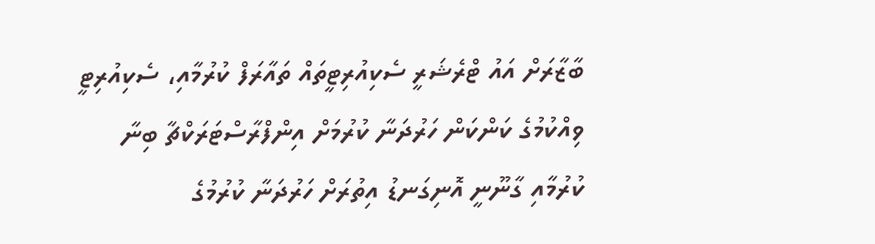ބާޒާރަށް އައު ޓްރެޝަރީ ސެކިއުރިޓީތައް ތައާރަފް ކުރުމާއި، ސެކިއުރިޓީ ވިއްކުމުގެ ކަންކަން ހަރުދަނާ ކުރުމަށް އިންފްރާސްޓަރަކްޗާ ބިނާ ކުރުމާއި ގާނޫނީ އޮނިގަނޑު އިތުރަށް ހަރުދަނާ ކުރުމުގެ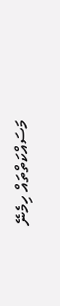މަސައްކަތްތައް ހިމެނޭ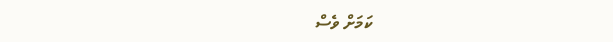ކަމަށް ވެސް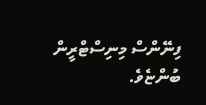ފިނޭންސް މިނިސްޓްރީން ބުންޏެވެ.